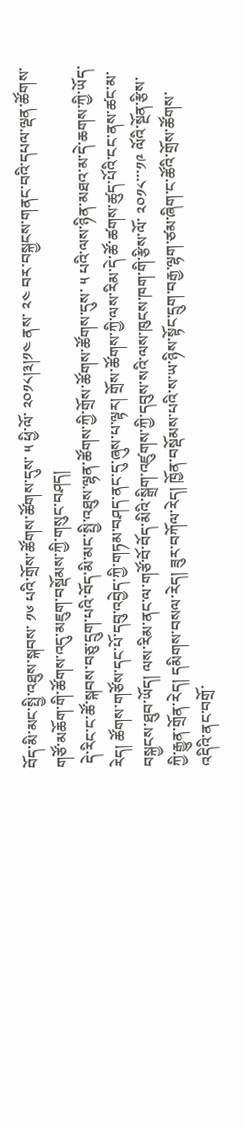བོད་མི་མང་སྤྱི་འཐུས་སྐབས་ ༡༦ པའི་གྲོས་ཚོགས་ཚོགས་དུས་ ༥ ཕྱི་ལོ་ ༢༠༡༨།༣།༡༤ ནས་ ༢༤ བར་བསྐྱངས་གནང་བའི་དཔལ་ལྡན་ཚོགས་གཙོ་མཆོག་གི་ཚོགས་འདུ་མཇུག་བསྡོམས་ཀྱི་གསུང་བཤད།
 དེ་རིང་ང་ཚོ་སྐབས་བཅུ་དྲུག་པའི་བོད་མི་མང་སྤྱི་འཐུས་ལྷན་ཚོགས་ཀྱི་གྲོས་ཚོགས་ཚོགས་དུས་ ༥ པའི་ལས་ཉིན་མཐའ་མ་དེ་ཆགས་ཀྱི་ཡོད་རེད། ཚོགས་གཙོས་དང་པོ་དབུ་འབྱེད་ཀྱི་གཏམ་བཤད་ནང་དུ་ཞུས་པ་ལྟར། གྲོས་ཚོགས་ཀྱི་ལས་རིམ་དེ་ཚོ་ཚགས་ཚུད་པོའི་ངང་ནས་ཚང་མ་བསྐྱངས་ཐུབ་ཡོད། ལས་རིམ་ནང་ལ་གཙོ་བོ་བོད་མིའི་སྒྲིག་འཛུགས་ཀྱི་དབུས་སའི་ལས་ཁུངས་ཁག་གི་རྩིས་ལོ་ ༢༠༡༨་་་༡༩ ལོའི་སྔོན་རྩིས་ཀྱི་རྒྱུན་གྲོན་རེད། དམིགས་བསལ་རེད། ཟུར་བཀོལ་རེད། ཁྱོན་བསྡོམས་པའི་ས་ཡ་ཉིས་སྟོང་དྲུག་བརྒྱ་ལྷག་ཙམ་ཞིག་ང་ཚོའི་གྲོས་ཚོགས་འདིའི་ནང་བགྲོ་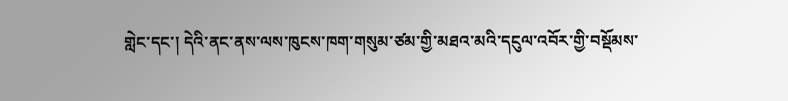གླེང་དང་། དེའི་ནང་ནས་ལས་ཁུངས་ཁག་གསུམ་ཙམ་གྱི་མཐའ་མའི་དངུལ་འབོར་གྱི་བསྡོམས་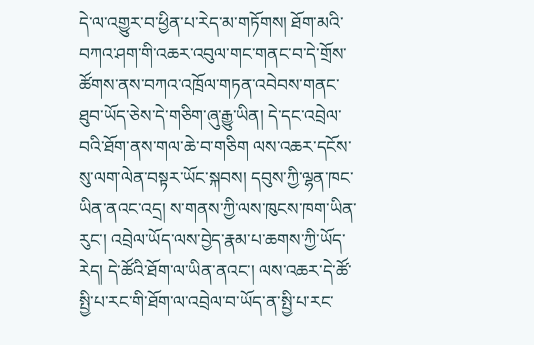དེ་ལ་འགྱུར་བ་ཕྱིན་པ་རེད་མ་གཏོགས། ཐོག་མའི་བཀའ་ཤག་གི་འཆར་འབུལ་གང་གནང་བ་དེ་གྲོས་ཚོགས་ནས་བཀའ་འཁྲོལ་གཏན་འབེབས་གནང་ཐུབ་ཡོད་ཅེས་དེ་གཅིག་ཞུ་རྒྱུ་ཡིན། དེ་དང་འབྲེལ་བའི་ཐོག་ནས་གལ་ཆེ་བ་གཅིག ལས་འཆར་དངོས་སུ་ལག་ལེན་བསྟར་ཡོང་སྐབས། དབུས་ཀྱི་ལྷན་ཁང་ཡིན་ནའང་འདྲ། ས་གནས་ཀྱི་ལས་ཁུངས་ཁག་ཡིན་རུང་། འབྲེལ་ཡོད་ལས་བྱེད་རྣམ་པ་ཆགས་ཀྱི་ཡོད་རེད། དེ་ཚོའི་ཐོག་ལ་ཡིན་ནའང་། ལས་འཆར་དེ་ཚོ་སྤྱི་པ་རང་གི་ཐོག་ལ་འབྲེལ་བ་ཡོད་ན་སྤྱི་པ་རང་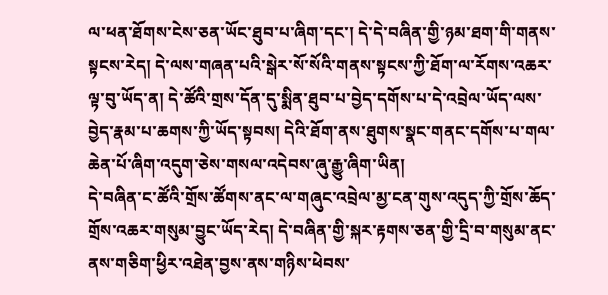ལ་ཕན་ཐོགས་ངེས་ཅན་ཡོང་ཐུབ་པ་ཞིག་དང་། དེ་དེ་བཞིན་གྱི་ཉམ་ཐག་གི་གནས་སྟངས་རེད། དེ་ལས་གཞན་པའི་སྒེར་སོ་སོའི་གནས་སྟངས་ཀྱི་ཐོག་ལ་རོགས་འཆར་ལྟ་བུ་ཡོད་ན། དེ་ཚོའི་གྲས་དོན་དུ་སྨིན་ཐུབ་པ་བྱེད་དགོས་པ་དེ་འབྲེལ་ཡོད་ལས་བྱེད་རྣམ་པ་ཆགས་ཀྱི་ཡོད་སྟབས། དེའི་ཐོག་ནས་ཐུགས་སྣང་གནང་དགོས་པ་གལ་ཆེན་པོ་ཞིག་འདུག་ཅེས་གསལ་འདེབས་ཞུ་རྒྱུ་ཞིག་ཡིན།
དེ་བཞིན་ང་ཚོའི་གྲོས་ཚོགས་ནང་ལ་གཞུང་འབྲེལ་མྱ་ངན་གུས་འདུད་ཀྱི་གྲོས་ཆོད་གྲོས་འཆར་གསུམ་བྱུང་ཡོད་རེད། དེ་བཞིན་གྱི་སྐར་རྟགས་ཅན་གྱི་དྲི་བ་གསུམ་ནང་ནས་གཅིག་ཕྱིར་འཐེན་བྱས་ནས་གཉིས་ཕེབས་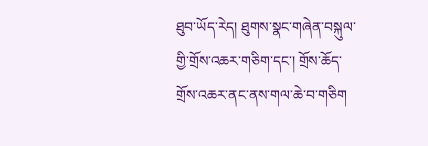ཐུབ་ཡོད་རེད། ཐུགས་སྣང་གཞེན་བསྐུལ་གྱི་གྲོས་འཆར་གཅིག་དང་། གྲོས་ཆོད་གྲོས་འཆར་ནང་ནས་གལ་ཆེ་བ་གཅིག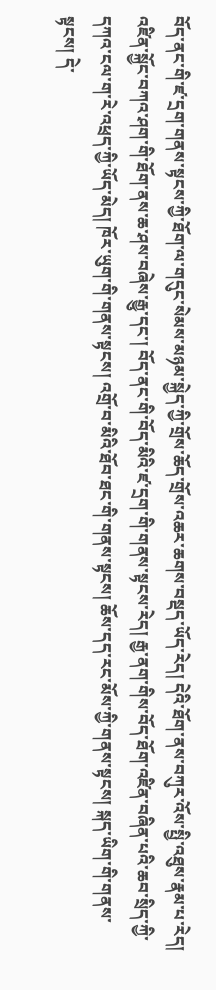བོད་ནང་གི་ཛ་དྲག་གནས་སྟངས་ཀྱི་ཐོག་ལ་གདུང་སེམས་མཉམ་སྐྱེད་ཀྱི་གྲོས་ཆོད་གྲོས་འཆར་ཆགས་བསྡད་ཡོད་རེད། དེའི་ཐོག་ནས་བཀུར་འོས་སྤྱི་འཐུས་རྣམ་པ་རེད། འཛིན་སྐྱོང་བཀའ་ཤག་གི་ཐོག་ནས་ཆ་ཤས་བཞེས་རྒྱུ་དང་། བོད་ནང་གི་བོད་མིའི་ཛ་དྲག་གི་གནས་སྟངས་རེད། རྒྱ་ནག་གིས་བོད་ཐོག་འཛིན་བཞིན་པའི་ཆབ་སྲིད་ཀྱི་དཀའ་ངལ་ག་རེ་འཕྲད་ཀྱི་ཡོད་མེད། ཁོར་ཡུག་གི་གནས་སྟངས། འགྲོ་བ་མིའི་ཐོབ་ཐང་གི་གནས་སྟངས། ཆོས་དད་རང་མོས་ཀྱི་གནས་སྟངས། སྐད་ཡིག་གི་གནས་སྟངས། དེ་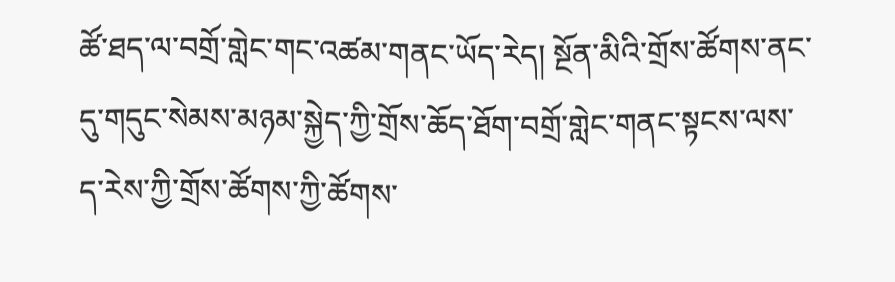ཚོ་ཐད་ལ་བགྲོ་གླེང་གང་འཚམ་གནང་ཡོད་རེད། སྔོན་མིའི་གྲོས་ཚོགས་ནང་དུ་གདུང་སེམས་མཉམ་སྐྱེད་ཀྱི་གྲོས་ཆོད་ཐོག་བགྲོ་གླེང་གནང་སྟངས་ལས་ད་རེས་ཀྱི་གྲོས་ཚོགས་ཀྱི་ཚོགས་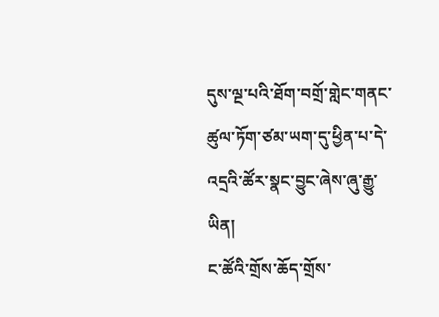དུས་ལྔ་པའི་ཐོག་བགྲོ་གླེང་གནང་ཚུལ་ཏོག་ཙམ་ཡག་དུ་ཕྱིན་པ་དེ་འདྲའི་ཚོར་སྣང་བྱུང་ཞེས་ཞུ་རྒྱུ་ཡིན།
ང་ཚོའི་གྲོས་ཆོད་གྲོས་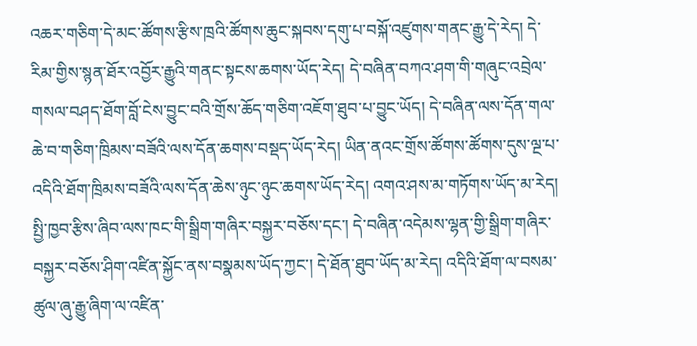འཆར་གཅིག་དེ་མང་ཚོགས་རྩིས་ཁྲའི་ཚོགས་ཆུང་སྐབས་དགུ་པ་བསྐོ་འཛུགས་གནང་རྒྱུ་དེ་རེད། དེ་རིམ་གྱིས་སྙན་ཐོར་འབྱོར་རྒྱུའི་གནང་སྟངས་ཆགས་ཡོད་རེད། དེ་བཞིན་བཀའ་ཤག་གི་གཞུང་འབྲེལ་གསལ་བཤད་ཐོག་བློ་ངེས་བྱུང་བའི་གྲོས་ཆོད་གཅིག་འཇོག་ཐུབ་པ་བྱུང་ཡོད། དེ་བཞིན་ལས་དོན་གལ་ཆེ་བ་གཅིག་ཁྲིམས་བཟོའི་ལས་དོན་ཆགས་བསྡད་ཡོད་རེད། ཡིན་ནའང་གྲོས་ཚོགས་ཚོགས་དུས་ལྔ་པ་འདིའི་ཐོག་ཁྲིམས་བཟོའི་ལས་དོན་ཆེས་ཉུང་ཉུང་ཆགས་ཡོད་རེད། འགའ་ཤས་མ་གཏོགས་ཡོད་མ་རེད། སྤྱི་ཁྱབ་རྩིས་ཞིབ་ལས་ཁང་གི་སྒྲིག་གཞིར་བསྐྱར་བཅོས་དང་། དེ་བཞིན་འདེམས་ལྷན་གྱི་སྒྲིག་གཞིར་བསྐྱར་བཅོས་ཤིག་འཛིན་སྐྱོང་ནས་བསྣམས་ཡོད་ཀྱང་། དེ་ཐོན་ཐུབ་ཡོད་མ་རེད། འདིའི་ཐོག་ལ་བསམ་ཚུལ་ཞུ་རྒྱུ་ཞིག་ལ་འཛིན་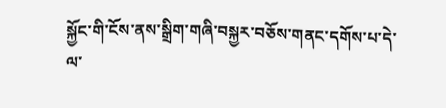སྐྱོང་གི་ངོས་ནས་སྒྲིག་གཞི་བསྐྱར་བཅོས་གནང་དགོས་པ་དེ་ལ་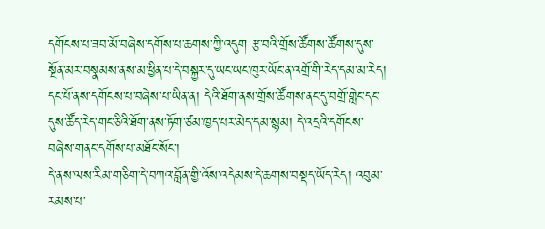དགོངས་པ་ཟབ་མོ་བཞེས་དགོས་པ་ཆགས་ཀྱི་འདུག རྩ་བའི་གྲོས་ཚོགས་ཚོགས་དུས་སྔོན་མར་བསྣམས་ནས་མ་ཕྱིན་པ་དེ་བསྐྱར་དུ་ཡང་ཡང་ཁུར་ཡོང་ན་འགྲོ་གི་རེད་དམ་མ་རེད། དང་པོ་ནས་དགོངས་པ་བཞེས་པ་ཡིན་ན། དེའི་ཐོག་ནས་གྲོས་ཚོགས་ནང་དུ་བགྲོ་གླེང་དང་དུས་ཚོད་རེད་གང་ཅིའི་ཐོག་ནས་ཏོག་ཙམ་ཁྱད་པར་མེད་དམ་སྙམ། དེ་འདྲའི་དགོངས་བཞེས་གནང་དགོས་པ་མཐོང་སོང་།
དེ་ནས་ལས་རིམ་གཅིག་དེ་བཀའ་བློན་གྱི་འོས་འདེམས་དེ་ཆགས་བསྡད་ཡོད་རེད། འབུམ་རམས་པ་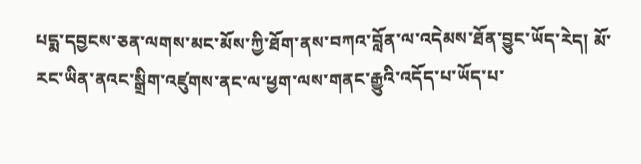པདྨ་དབྱངས་ཅན་ལགས་མང་མོས་ཀྱི་ཐོག་ནས་བཀའ་བློན་ལ་འདེམས་ཐོན་བྱུང་ཡོད་རེད། མོ་རང་ཡིན་ནའང་སྒྲིག་འཛུགས་ནང་ལ་ཕྱག་ལས་གནང་རྒྱུའི་འདོད་པ་ཡོད་པ་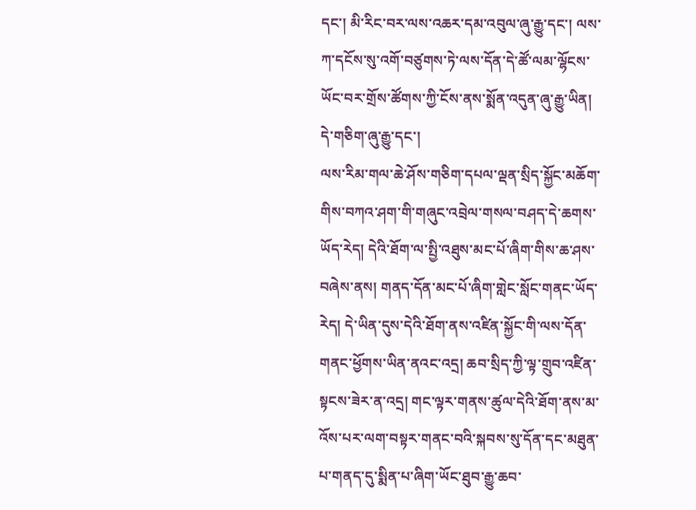དང་། མི་རིང་བར་ལས་འཆར་དམ་འབུལ་ཞུ་རྒྱུ་དང་། ལས་ཀ་དངོས་སུ་འགོ་བཙུགས་ཏེ་ལས་དོན་དེ་ཚོ་ལམ་ལྷོངས་ཡོང་བར་གྲོས་ཚོགས་ཀྱི་ངོས་ནས་སྨོན་འདུན་ཞུ་རྒྱུ་ཡིན། དེ་གཅིག་ཞུ་རྒྱུ་དང་།
ལས་རིམ་གལ་ཆེ་ཤོས་གཅིག་དཔལ་ལྡན་སྲིད་སྐྱོང་མཆོག་གིས་བཀའ་ཤག་གི་གཞུང་འབྲེལ་གསལ་བཤད་དེ་ཆགས་ཡོད་རེད། དེའི་ཐོག་ལ་སྤྱི་འཐུས་མང་པོ་ཞིག་གིས་ཆ་ཤས་བཞེས་ནས། གནད་དོན་མང་པོ་ཞིག་གླེང་སློང་གནང་ཡོད་རེད། དེ་ཡིན་དུས་དེའི་ཐོག་ནས་འཛིན་སྐྱོང་གི་ལས་དོན་གནང་ཕྱོགས་ཡིན་ནའང་འདྲ། ཆབ་སྲིད་ཀྱི་ལྟ་གྲུབ་འཛིན་སྟངས་ཟེར་ན་འདྲ། གང་ལྟར་གནས་ཚུལ་དེའི་ཐོག་ནས་མ་འོས་པར་ལག་བསྟར་གནང་བའི་སྐབས་སུ་དོན་དང་མཐུན་པ་གནད་དུ་སྨིན་པ་ཞིག་ཡོང་ཐུབ་རྒྱུ་ཆབ་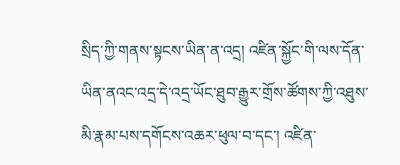སྲིད་ཀྱི་གནས་སྟངས་ཡིན་ན་འདྲ། འཛིན་སྐྱོང་གི་ལས་དོན་ཡིན་ནའང་འདྲ་དེ་འདྲ་ཡོང་ཐུབ་རྒྱུར་གྲོས་ཚོགས་ཀྱི་འཐུས་མི་རྣམ་པས་དགོངས་འཆར་ཕུལ་བ་དང་། འཛིན་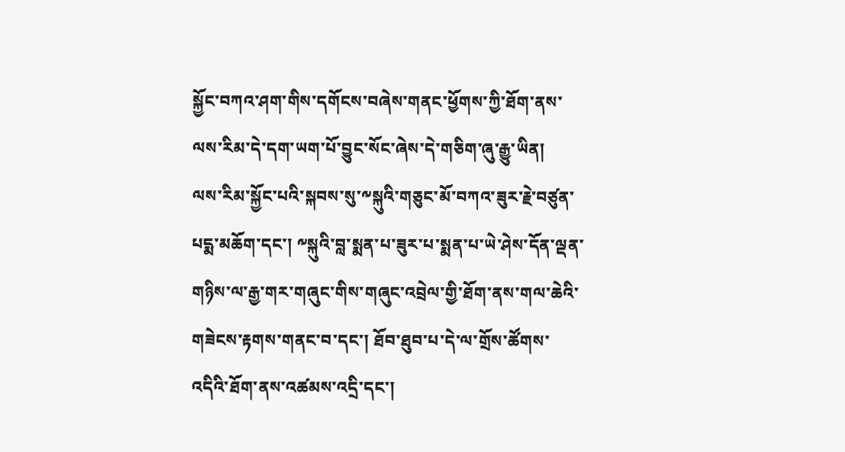སྐྱོང་བཀའ་ཤག་གིས་དགོངས་བཞེས་གནང་ཕྱོགས་ཀྱི་ཐོག་ནས་ལས་རིམ་དེ་དག་ཡག་པོ་བྱུང་སོང་ཞེས་དེ་གཅིག་ཞུ་རྒྱུ་ཡིན།
ལས་རིམ་སྐྱོང་པའི་སྐབས་སུ་༸སྐུའི་གཅུང་མོ་བཀའ་ཟུར་རྗེ་བཙུན་པདྨ་མཆོག་དང་། ༸སྐུའི་བླ་སྨན་པ་ཟུར་པ་སྨན་པ་ཡེ་ཤེས་དོན་ལྡན་གཉིས་ལ་རྒྱ་གར་གཞུང་གིས་གཞུང་འབྲེལ་གྱི་ཐོག་ནས་གལ་ཆེའི་གཟེངས་རྟགས་གནང་བ་དང་། ཐོབ་ཐུབ་པ་དེ་ལ་གྲོས་ཚོགས་འདིའི་ཐོག་ནས་འཚམས་འདྲི་དང་།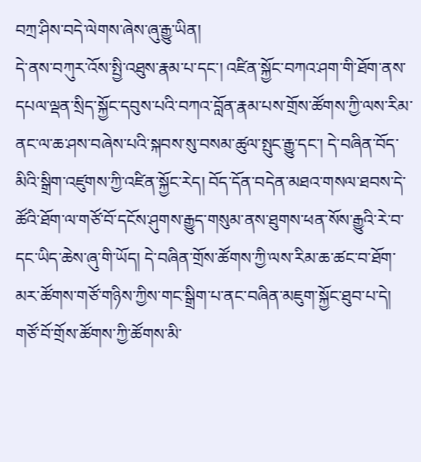བཀྲ་ཤིས་བདེ་ལེགས་ཞེས་ཞུ་རྒྱུ་ཡིན།
དེ་ནས་བཀུར་འོས་སྤྱི་འཐུས་རྣམ་པ་དང་། འཛིན་སྐྱོང་བཀའ་ཤག་གི་ཐོག་ནས་དཔལ་ལྡན་སྲིད་སྐྱོང་དབུས་པའི་བཀའ་བློན་རྣམ་པས་གྲོས་ཚོགས་ཀྱི་ལས་རིམ་ནང་ལ་ཆ་ཤས་བཞེས་པའི་སྐབས་སུ་བསམ་ཚུལ་སྤུང་རྒྱུ་དང་། དེ་བཞིན་བོད་མིའི་སྒྲིག་འཛུགས་ཀྱི་འཛིན་སྐྱོང་རེད། བོད་དོན་བདེན་མཐའ་གསལ་ཐབས་དེ་ཚོའི་ཐོག་ལ་གཙོ་བོ་དངོས་ཤུགས་རྒྱུད་གསུམ་ནས་ཐུགས་ཕན་སོས་རྒྱུའི་རེ་བ་དང་ཡིད་ཆེས་ཞུ་གི་ཡོད། དེ་བཞིན་གྲོས་ཚོགས་ཀྱི་ལས་རིམ་ཆ་ཚང་བ་ཐོག་མར་ཚོགས་གཙོ་གཉིས་ཀྱིས་གང་སྒྲིག་པ་ནང་བཞིན་མཇུག་སྐྱོང་ཐུབ་པ་དེ། གཙོ་བོ་གྲོས་ཚོགས་ཀྱི་ཚོགས་མི་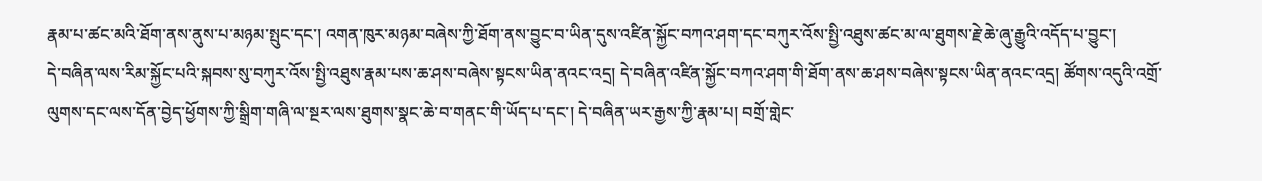རྣམ་པ་ཚང་མའི་ཐོག་ནས་ནུས་པ་མཉམ་སྤུང་དང་། འགན་ཁུར་མཉམ་བཞེས་ཀྱི་ཐོག་ནས་བྱུང་བ་ཡིན་དུས་འཛིན་སྐྱོང་བཀའ་ཤག་དང་བཀུར་འོས་སྤྱི་འཐུས་ཚང་མ་ལ་ཐུགས་རྗེ་ཆེ་ཞུ་རྒྱུའི་འདོད་པ་བྱུང་།
དེ་བཞིན་ལས་རིམ་སྐྱོང་པའི་སྐབས་སུ་བཀུར་འོས་སྤྱི་འཐུས་རྣམ་པས་ཆ་ཤས་བཞེས་སྟངས་ཡིན་ནའང་འདྲ། དེ་བཞིན་འཛིན་སྐྱོང་བཀའ་ཤག་གི་ཐོག་ནས་ཆ་ཤས་བཞེས་སྟངས་ཡིན་ནའང་འདྲ། ཚོགས་འདུའི་འགྲོ་ལུགས་དང་ལས་དོན་བྱེད་ཕྱོགས་ཀྱི་སྒྲིག་གཞི་ལ་སྔར་ལས་ཐུགས་སྣང་ཆེ་བ་གནང་གི་ཡོད་པ་དང་། དེ་བཞིན་ཡར་རྒྱས་ཀྱི་རྣམ་པ། བགྲོ་གླེང་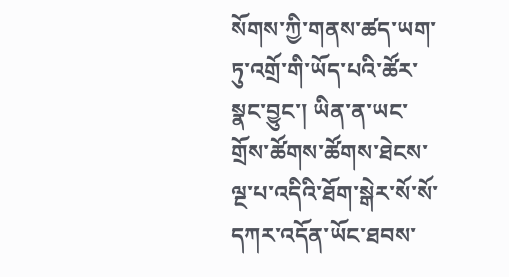སོགས་ཀྱི་གནས་ཚད་ཡག་ཏུ་འགྲོ་གི་ཡོད་པའི་ཚོར་སྣང་བྱུང་། ཡིན་ན་ཡང་གྲོས་ཚོགས་ཚོགས་ཐེངས་ལྔ་པ་འདིའི་ཐོག་སྒེར་སོ་སོ་དཀར་འདོན་ཡོང་ཐབས་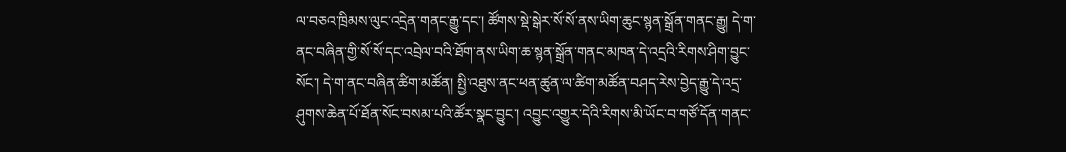ལ་བཅའ་ཁྲིམས་ལུང་འདྲེན་གནང་རྒྱུ་དང་། ཚོགས་སྡེ་སྒེར་སོ་སོ་ནས་ཡིག་ཆུང་སྙན་སྒྲོན་གནང་རྒྱུ། དེ་ག་ནང་བཞིན་གྱི་སོ་སོ་དང་འབྲེལ་བའི་ཐོག་ནས་ཡིག་ཆ་སྙན་སྒྲོན་གནང་མཁན་དེ་འདྲའི་རིགས་ཤིག་བྱུང་སོང་། དེ་ག་ནང་བཞིན་ཚིག་མཚོན། སྤྱི་འཐུས་ནང་ཕན་ཚུན་ལ་ཚིག་མཚོན་བཤད་རེས་བྱེད་རྒྱུ་དེ་འདྲ་ཤུགས་ཆེན་པོ་ཐོན་སོང་བསམ་པའི་ཚོར་སྣང་བྱུང་། འབྱུང་འགྱུར་དེའི་རིགས་མི་ཡོང་བ་གཙོ་དོན་གནང་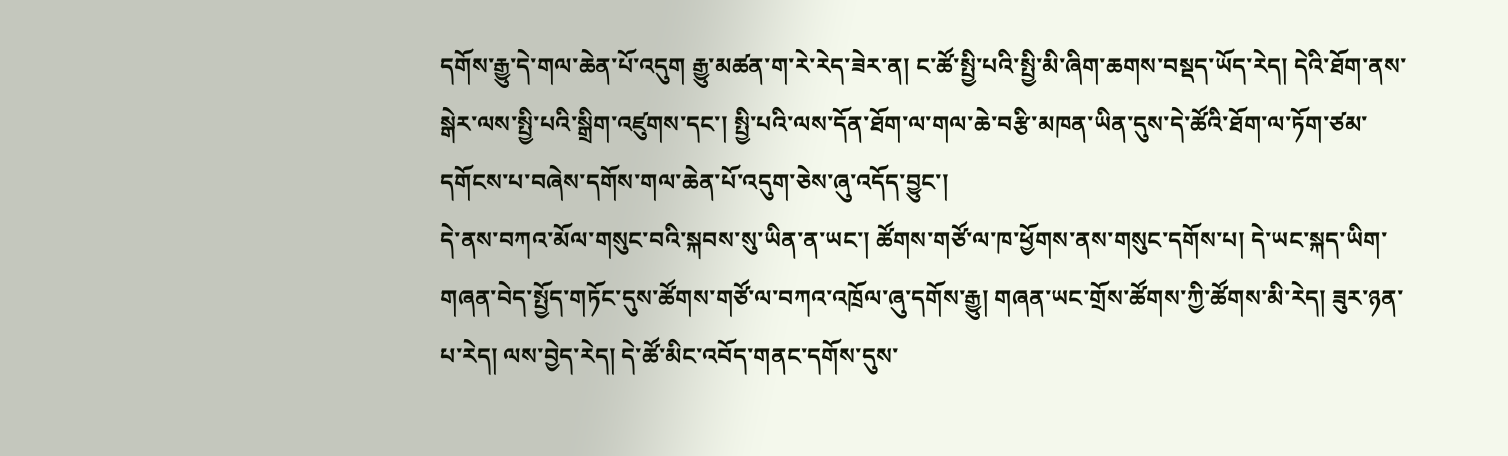དགོས་རྒྱུ་དེ་གལ་ཆེན་པོ་འདུག རྒྱུ་མཚན་ག་རེ་རེད་ཟེར་ན། ང་ཚོ་སྤྱི་པའི་སྤྱི་མི་ཞིག་ཆགས་བསྡད་ཡོད་རེད། དེའི་ཐོག་ནས་སྒེར་ལས་སྤྱི་པའི་སྒྲིག་འཛུགས་དང་། སྤྱི་པའི་ལས་དོན་ཐོག་ལ་གལ་ཆེ་བརྩི་མཁན་ཡིན་དུས་དེ་ཚོའི་ཐོག་ལ་ཏོག་ཙམ་དགོངས་པ་བཞེས་དགོས་གལ་ཆེན་པོ་འདུག་ཅེས་ཞུ་འདོད་བྱུང་།
དེ་ནས་བཀའ་མོལ་གསུང་བའི་སྐབས་སུ་ཡིན་ན་ཡང་། ཚོགས་གཙོ་ལ་ཁ་ཕྱོགས་ནས་གསུང་དགོས་པ། དེ་ཡང་སྐད་ཡིག་གཞན་བེད་སྤྱོད་གཏོང་དུས་ཚོགས་གཙོ་ལ་བཀའ་འཁྲོལ་ཞུ་དགོས་རྒྱུ། གཞན་ཡང་གྲོས་ཚོགས་ཀྱི་ཚོགས་མི་རེད། ཟུར་ཉན་པ་རེད། ལས་བྱེད་རེད། དེ་ཚོ་མིང་འབོད་གནང་དགོས་དུས་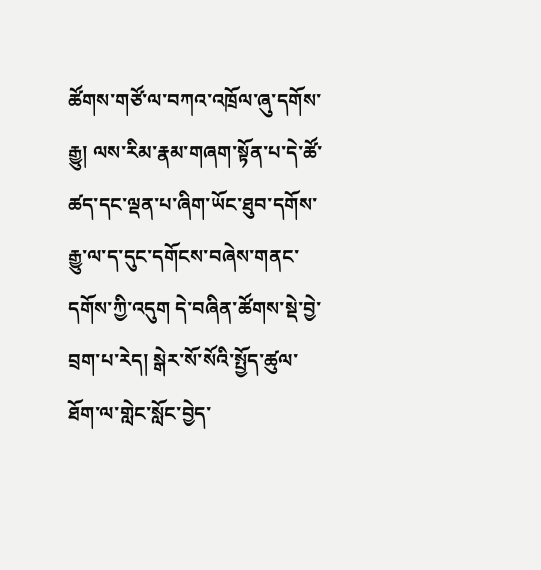ཚོགས་གཙོ་ལ་བཀའ་འཁྲོལ་ཞུ་དགོས་རྒྱུ། ལས་རིམ་རྣམ་གཞག་སྟོན་པ་དེ་ཚོ་ཚད་དང་ལྡན་པ་ཞིག་ཡོང་ཐུབ་དགོས་རྒྱུ་ལ་ད་དུང་དགོངས་བཞེས་གནང་དགོས་ཀྱི་འདུག དེ་བཞིན་ཚོགས་སྡེ་བྱེ་བྲག་པ་རེད། སྒེར་སོ་སོའི་སྤྱོད་ཚུལ་ཐོག་ལ་གླེང་སློང་བྱེད་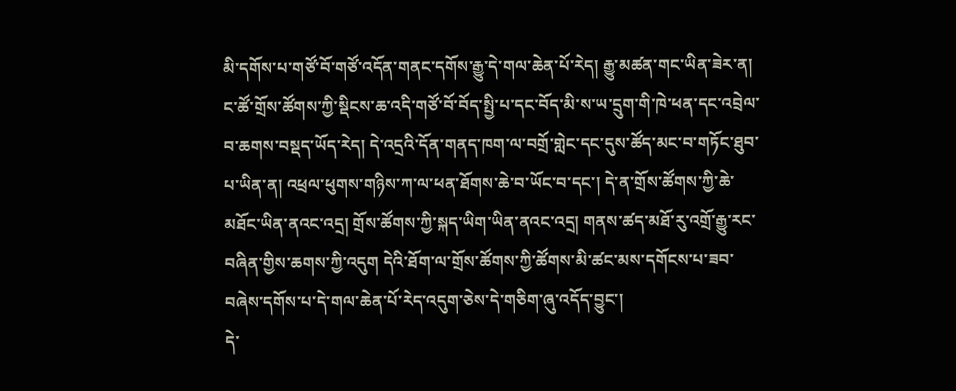མི་དགོས་པ་གཙོ་བོ་གཙོ་འདོན་གནང་དགོས་རྒྱུ་དེ་གལ་ཆེན་པོ་རེད། རྒྱུ་མཚན་གང་ཡིན་ཟེར་ན། ང་ཚོ་གྲོས་ཚོགས་ཀྱི་སྡིངས་ཆ་འདི་གཙོ་བོ་བོད་སྤྱི་པ་དང་བོད་མི་ས་ཡ་དྲུག་གི་ཁེ་ཕན་དང་འབྲེལ་བ་ཆགས་བསྡད་ཡོད་རེད། དེ་འདྲའི་དོན་གནད་ཁག་ལ་བགྲོ་གླེང་དང་དུས་ཚོད་མང་བ་གཏོང་ཐུབ་པ་ཡིན་ན། འཕྲལ་ཕུགས་གཉིས་ཀ་ལ་ཕན་ཐོགས་ཆེ་བ་ཡོང་བ་དང་། དེ་ན་གྲོས་ཚོགས་ཀྱི་ཆེ་མཐོང་ཡིན་ནའང་འདྲ། གྲོས་ཚོགས་ཀྱི་སྐད་ཡིག་ཡིན་ནའང་འདྲ། གནས་ཚད་མཐོ་རུ་འགྲོ་རྒྱུ་རང་བཞིན་གྱིས་ཆགས་ཀྱི་འདུག དེའི་ཐོག་ལ་གྲོས་ཚོགས་ཀྱི་ཚོགས་མི་ཚང་མས་དགོངས་པ་ཟབ་བཞེས་དགོས་པ་དེ་གལ་ཆེན་པོ་རེད་འདུག་ཅེས་དེ་གཅིག་ཞུ་འདོད་བྱུང་།
དེ་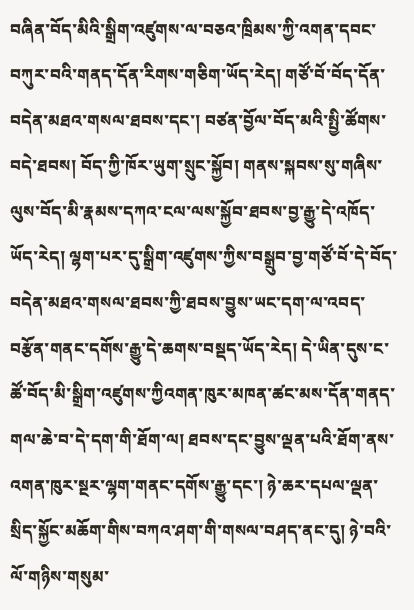བཞིན་བོད་མིའི་སྒྲིག་འཛུགས་ལ་བཅའ་ཁྲིམས་ཀྱི་འགན་དབང་བཀུར་བའི་གནད་དོན་རིགས་གཅིག་ཡོད་རེད། གཙོ་བོ་བོད་དོན་བདེན་མཐའ་གསལ་ཐབས་དང་། བཙན་བྱོལ་བོད་མའི་སྤྱི་ཚོགས་བདེ་ཐབས། བོད་ཀྱི་ཁོར་ཡུག་སྲུང་སྐྱོབ། གནས་སྐབས་སུ་གཞིས་ལུས་བོད་མི་རྣམས་དཀའ་ངལ་ལས་སྐྱོབ་ཐབས་བྱ་རྒྱུ་དེ་འཁོད་ཡོད་རེད། ལྷག་པར་དུ་སྒྲིག་འཛུགས་ཀྱིས་བསྒྲུབ་བྱ་གཙོ་བོ་དེ་བོད་བདེན་མཐའ་གསལ་ཐབས་ཀྱི་ཐབས་བྱུས་ཡང་དག་ལ་འབད་བརྩོན་གནང་དགོས་རྒྱུ་དེ་ཆགས་བསྡད་ཡོད་རེད། དེ་ཡིན་དུས་ང་ཚོ་བོད་མི་སྒྲིག་འཛུགས་ཀྱིའགན་ཁུར་མཁན་ཚང་མས་དོན་གནད་གལ་ཆེ་བ་དེ་དག་གི་ཐོག་ལ། ཐབས་དང་བྱུས་ལྡན་པའི་ཐོག་ནས་འགན་ཁུར་སྔར་ལྷག་གནང་དགོས་རྒྱུ་དང་། ཉེ་ཆར་དཔལ་ལྡན་སྲིད་སྐྱོང་མཆོག་གིས་བཀའ་ཤག་གི་གསལ་བཤད་ནང་དུ། ཉེ་བའི་ལོ་གཉིས་གསུམ་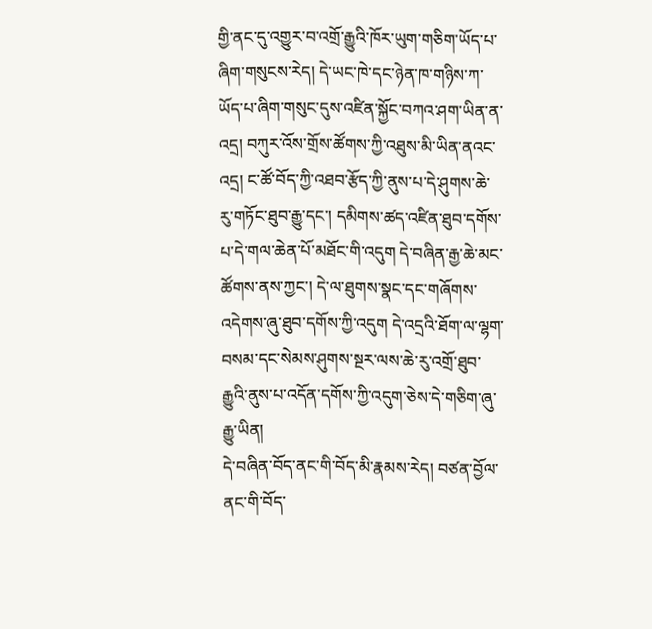གྱི་ནང་དུ་འགྱུར་བ་འགྲོ་རྒྱུའི་ཁོར་ཡུག་གཅིག་ཡོད་པ་ཞིག་གསུངས་རེད། དེ་ཡང་ཁེ་དང་ཉེན་ཁ་གཉིས་ཀ་ཡོད་པ་ཞིག་གསུང་དུས་འཛིན་སྐྱོང་བཀའ་ཤག་ཡིན་ན་འདྲ། བཀུར་འོས་གྲོས་ཚོགས་ཀྱི་འཐུས་མི་ཡིན་ནའང་འདྲ། ང་ཚོ་བོད་ཀྱི་འཐབ་རྩོད་ཀྱི་ནུས་པ་དེ་ཤུགས་ཆེ་རུ་གཏོང་ཐུབ་རྒྱུ་དང་། དམིགས་ཚད་འཛིན་ཐུབ་དགོས་པ་དེ་གལ་ཆེན་པོ་མཐོང་གི་འདུག དེ་བཞིན་རྒྱ་ཆེ་མང་ཚོགས་ནས་ཀྱང་། དེ་ལ་ཐུགས་སྣང་དང་གཞོགས་འདེགས་ཞུ་ཐུབ་དགོས་ཀྱི་འདུག དེ་འདྲའི་ཐོག་ལ་ལྷག་བསམ་དང་སེམས་ཤུགས་སྔར་ལས་ཆེ་རུ་འགྲོ་ཐུབ་རྒྱུའི་ནུས་པ་འདོན་དགོས་ཀྱི་འདུག་ཅེས་དེ་གཅིག་ཞུ་རྒྱུ་ཡིན།
དེ་བཞིན་བོད་ནང་གི་བོད་མི་རྣམས་རེད། བཙན་བྱོལ་ནང་གི་བོད་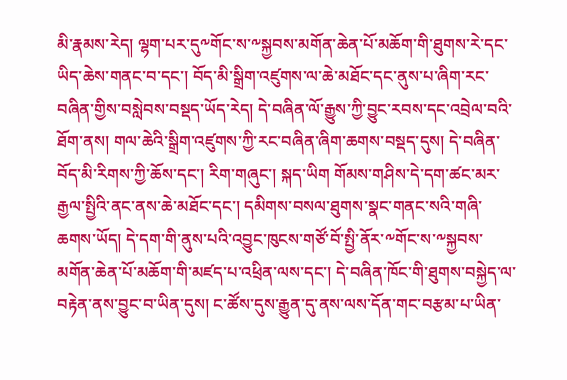མི་རྣམས་རེད། ལྷག་པར་དུ༸གོང་ས་༸སྐྱབས་མགོན་ཆེན་པོ་མཆོག་གི་ཐུགས་རེ་དང་ཡིད་ཆེས་གནང་བ་དང་། བོད་མི་སྒྲིག་འཛུགས་ལ་ཆེ་མཐོང་དང་ནུས་པ་ཞིག་རང་བཞིན་གྱིས་བསླེབས་བསྡད་ཡོད་རེད། དེ་བཞིན་ལོ་རྒྱུས་ཀྱི་བྱུང་རབས་དང་འབྲེལ་བའི་ཐོག་ནས། གལ་ཆེའི་སྒྲིག་འཛུགས་ཀྱི་རང་བཞིན་ཞིག་ཆགས་བསྡད་དུས། དེ་བཞིན་བོད་མི་རིགས་ཀྱི་ཆོས་དང་། རིག་གཞུང་། སྐད་ཡིག གོམས་གཤིས་དེ་དག་ཚང་མར་རྒྱལ་སྤྱིའི་ནང་ནས་ཆེ་མཐོང་དང་། དམིགས་བསལ་ཐུགས་སྣང་གནང་སའི་གཞི་ཆགས་ཡོད། དེ་དག་གི་ནུས་པའི་འབྱུང་ཁུངས་གཙོ་བོ་སྤྱི་ནོར་༸གོང་ས་༸སྐྱབས་མགོན་ཆེན་པོ་མཆོག་གི་མཛད་པ་འཕྲིན་ལས་དང་། དེ་བཞིན་ཁོང་གི་ཐུགས་བསྐྱེད་ལ་བརྟེན་ནས་བྱུང་བ་ཡིན་དུས། ང་ཚོས་དུས་རྒྱུན་དུ་ནས་ལས་དོན་གང་བརྩམ་པ་ཡིན་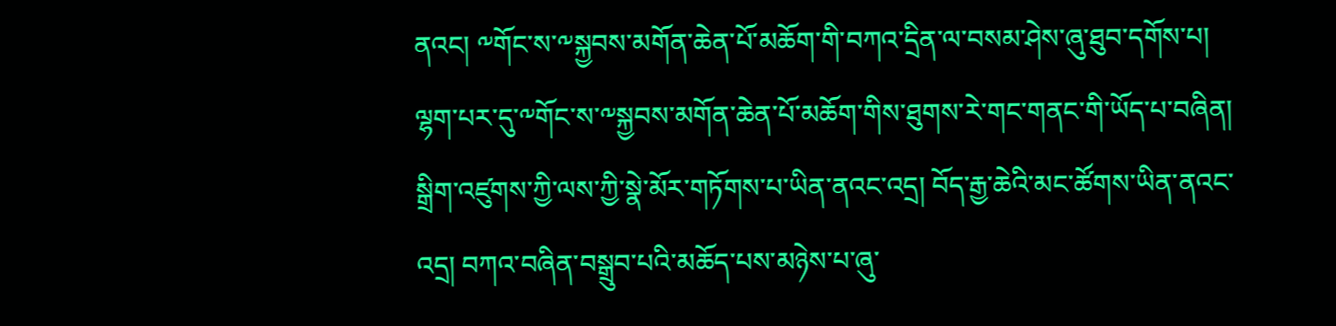ནའང། ༸གོང་ས་༸སྐྱབས་མགོན་ཆེན་པོ་མཆོག་གི་བཀའ་དྲིན་ལ་བསམ་ཤེས་ཞུ་ཐུབ་དགོས་པ། ལྷག་པར་དུ་༸གོང་ས་༸སྐྱབས་མགོན་ཆེན་པོ་མཆོག་གིས་ཐུགས་རེ་གང་གནང་གི་ཡོད་པ་བཞིན། སྒྲིག་འཛུགས་ཀྱི་ལས་ཀྱི་སྣེ་མོར་གཏོགས་པ་ཡིན་ནའང་འདྲ། བོད་རྒྱ་ཆེའི་མང་ཚོགས་ཡིན་ནའང་འདྲ། བཀའ་བཞིན་བསྒྲུབ་པའི་མཆོད་པས་མཉེས་པ་ཞུ་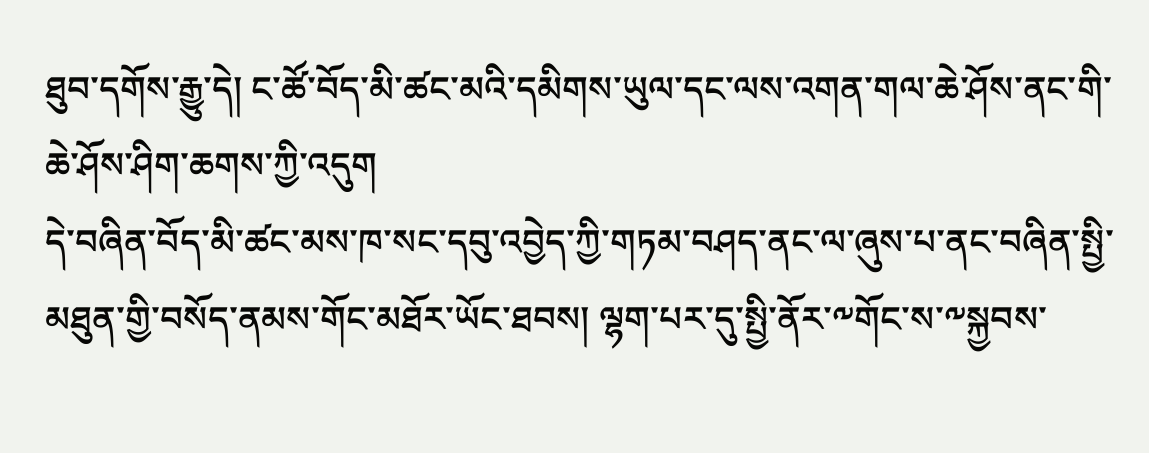ཐུབ་དགོས་རྒྱུ་དེ། ང་ཚོ་བོད་མི་ཚང་མའི་དམིགས་ཡུལ་དང་ལས་འགན་གལ་ཆེ་ཤོས་ནང་གི་ཆེ་ཤོས་ཤིག་ཆགས་ཀྱི་འདུག
དེ་བཞིན་བོད་མི་ཚང་མས་ཁ་སང་དབུ་འབྱེད་ཀྱི་གཏམ་བཤད་ནང་ལ་ཞུས་པ་ནང་བཞིན་སྤྱི་མཐུན་གྱི་བསོད་ནམས་གོང་མཐོར་ཡོང་ཐབས། ལྷག་པར་དུ་སྤྱི་ནོར་༸གོང་ས་༸སྐྱབས་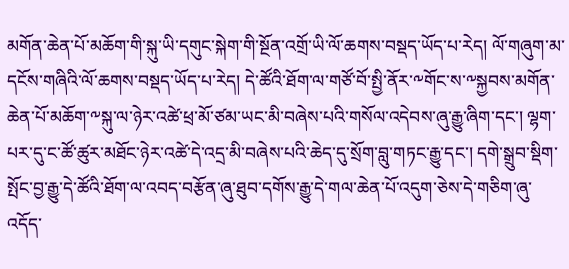མགོན་ཆེན་པོ་མཆོག་གི་སྐུ་ཡི་དགུང་སྐེག་གི་སྔོན་འགྲོ་ཡི་ལོ་ཆགས་བསྡད་ཡོད་པ་རེད། ལོ་གཞུག་མ་དངོས་གཞིའི་ལོ་ཆགས་བསྡད་ཡོད་པ་རེད། དེ་ཚོའི་ཐོག་ལ་གཙོ་བོ་སྤྱི་ནོར་༸གོང་ས་༸སྐྱབས་མགོན་ཆེན་པོ་མཆོག་༸སྐུ་ལ་ཉེར་འཚེ་ཕྲ་མོ་ཙམ་ཡང་མི་བཞེས་པའི་གསོལ་འདེབས་ཞུ་རྒྱུ་ཞིག་དང་། ལྷག་པར་དུ་ང་ཚོ་ཚུར་མཐོང་ཉེར་འཚེ་དེ་འདྲ་མི་བཞེས་པའི་ཆེད་དུ་སྲོག་བླུ་གཏང་རྒྱུ་དང་། དགེ་སྒྲུབ་སྡིག་སྤོང་བྱ་རྒྱུ་དེ་ཚོའི་ཐོག་ལ་འབད་བརྩོན་ཞུ་ཐུབ་དགོས་རྒྱུ་དེ་གལ་ཆེན་པོ་འདུག་ཅེས་དེ་གཅིག་ཞུ་འདོད་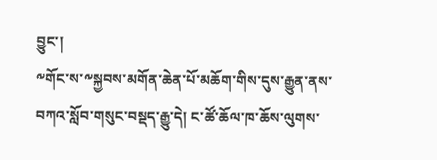བྱུང་།
༸གོང་ས་༸སྐྱབས་མགོན་ཆེན་པོ་མཆོག་གིས་དུས་རྒྱུན་ནས་བཀའ་སློབ་གསུང་བསྡད་རྒྱུ་དེ། ང་ཚོ་ཆོལ་ཁ་ཆོས་ལུགས་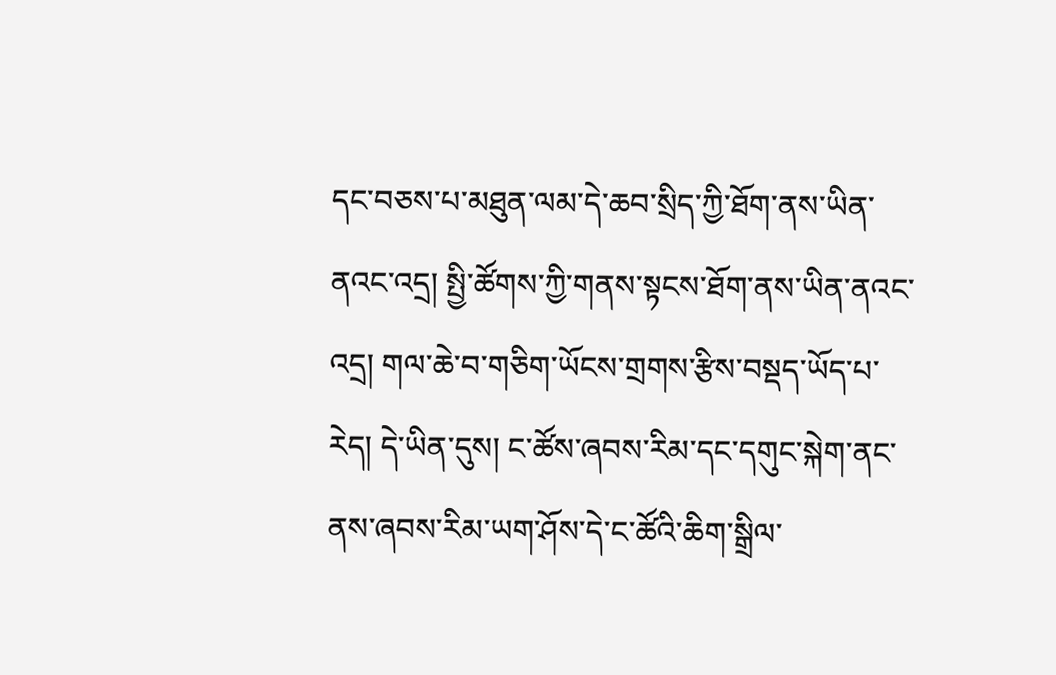དང་བཅས་པ་མཐུན་ལམ་དེ་ཆབ་སྲིད་ཀྱི་ཐོག་ནས་ཡིན་ནའང་འདྲ། སྤྱི་ཚོགས་ཀྱི་གནས་སྟངས་ཐོག་ནས་ཡིན་ནའང་འདྲ། གལ་ཆེ་བ་གཅིག་ཡོངས་གྲགས་རྩིས་བསྡད་ཡོད་པ་རེད། དེ་ཡིན་དུས། ང་ཚོས་ཞབས་རིམ་དང་དགུང་སྐེག་ནང་ནས་ཞབས་རིམ་ཡག་ཤོས་དེ་ང་ཚོའི་ཆིག་སྒྲིལ་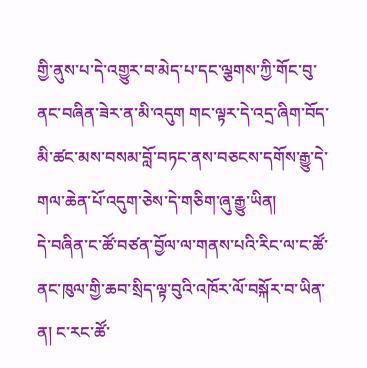གྱི་ནུས་པ་དེ་འགྱུར་བ་མེད་པ་དང་ལྕགས་ཀྱི་གོང་བུ་ནང་བཞིན་ཟེར་ན་མི་འདུག གང་ལྟར་དེ་འདྲ་ཞིག་བོད་མི་ཚང་མས་བསམ་བློ་བཏང་ནས་བཅངས་དགོས་རྒྱུ་དེ་གལ་ཆེན་པོ་འདུག་ཅེས་དེ་གཅིག་ཞུ་རྒྱུ་ཡིན།
དེ་བཞིན་ང་ཚོ་བཙན་བྱོལ་ལ་གནས་པའི་རིང་ལ་ང་ཚོ་ནང་ཁུལ་གྱི་ཆབ་སྲིད་ལྟ་བུའི་འཁོར་ལོ་བསྐོར་བ་ཡིན་ན། ང་རང་ཚོ་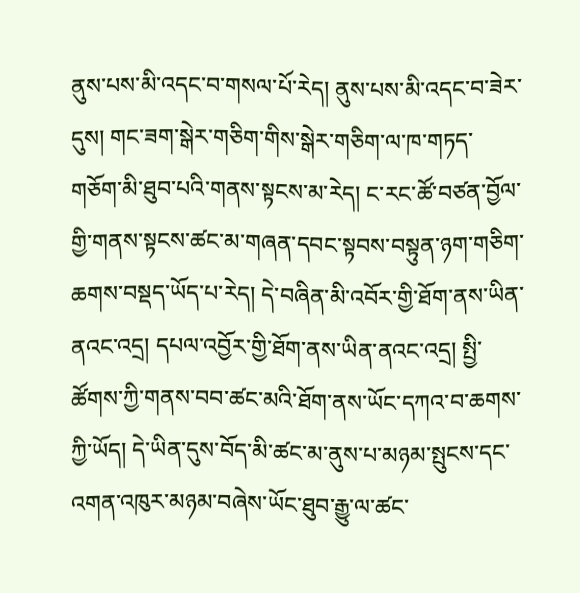ནུས་པས་མི་འདང་བ་གསལ་པོ་རེད། ནུས་པས་མི་འདང་བ་ཟེར་དུས། གང་ཟག་སྒེར་གཅིག་གིས་སྒེར་གཅིག་ལ་ཁ་གཏད་གཅོག་མི་ཐུབ་པའི་གནས་སྟངས་མ་རེད། ང་རང་ཚོ་བཙན་བྱོལ་གྱི་གནས་སྟངས་ཚང་མ་གཞན་དབང་སྟབས་བསྟུན་ཉག་གཅིག་ཆགས་བསྡད་ཡོད་པ་རེད། དེ་བཞིན་མི་འབོར་གྱི་ཐོག་ནས་ཡིན་ནའང་འདྲ། དཔལ་འབྱོར་གྱི་ཐོག་ནས་ཡིན་ནའང་འདྲ། སྤྱི་ཚོགས་ཀྱི་གནས་བབ་ཚང་མའི་ཐོག་ནས་ཡོང་དཀའ་བ་ཆགས་ཀྱི་ཡོད། དེ་ཡིན་དུས་བོད་མི་ཚང་མ་ནུས་པ་མཉམ་སྤུངས་དང་འགན་འཁུར་མཉམ་བཞེས་ཡོང་ཐུབ་རྒྱུ་ལ་ཚང་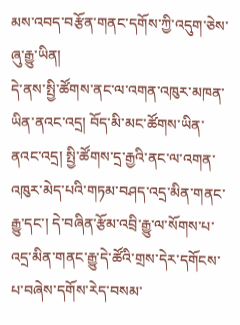མས་འབད་བརྩོན་གནང་དགོས་ཀྱི་འདུག་ཅེས་ཞུ་རྒྱུ་ཡིན།
དེ་ནས་སྤྱི་ཚོགས་ནང་ལ་འགན་འཁུར་མཁན་ཡིན་ནའང་འདྲ། བོད་མི་མང་ཚོགས་ཡིན་ནའང་འདྲ། སྤྱི་ཚོགས་དྲ་རྒྱའི་ནང་ལ་འགན་འཁུར་མེད་པའི་གཏམ་བཤད་འདྲ་མིན་གནང་རྒྱུ་དང་། དེ་བཞིན་རྩོམ་འབྲི་རྒྱུ་ལ་སོགས་པ་འདྲ་མིན་གནང་རྒྱུ་དེ་ཚོའི་གྲས་དེར་དགོངས་པ་བཞེས་དགོས་རེད་བསམ་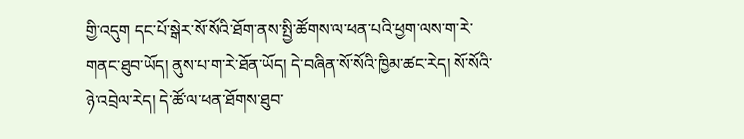གྱི་འདུག དང་པོ་སྒེར་སོ་སོའི་ཐོག་ནས་སྤྱི་ཚོགས་ལ་ཕན་པའི་ཕྱག་ལས་ག་རེ་གནང་ཐུབ་ཡོད། ནུས་པ་ག་རེ་ཐོན་ཡོད། དེ་བཞིན་སོ་སོའི་ཁྱིམ་ཚང་རེད། སོ་སོའི་ཉེ་འབྲེལ་རེད། དེ་ཚོ་ལ་ཕན་ཐོགས་ཐུབ་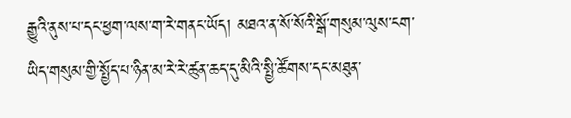རྒྱུའི་ནུས་པ་དང་ཕྱག་ལས་ག་རེ་གནང་ཡོད། མཐའ་ན་སོ་སོའི་སྒོ་གསུམ་ལུས་ངག་ཡིད་གསུམ་གྱི་སྤྱོད་པ་ཉིན་མ་རེ་རེ་ཚུན་ཆད་དུ་མིའི་སྤྱི་ཚོགས་དང་མཐུན་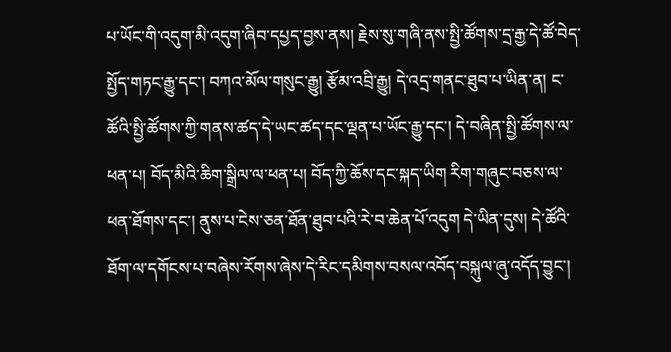པ་ཡོང་གི་འདུག་མི་འདུག་ཞིབ་དཔྱད་བྱས་ནས། རྗེས་སུ་གཞི་ནས་སྤྱི་ཚོགས་དྲ་རྒྱ་དེ་ཚོ་བེད་སྤྱོད་གཏང་རྒྱུ་དང་། བཀའ་མོལ་གསུང་རྒྱུ། རྩོམ་འབྲི་རྒྱུ། དེ་འདྲ་གནང་ཐུབ་པ་ཡིན་ན། ང་ཚོའི་སྤྱི་ཚོགས་ཀྱི་གནས་ཚད་དེ་ཡང་ཚད་དང་ལྡན་པ་ཡོང་རྒྱུ་དང་། དེ་བཞིན་སྤྱི་ཚོགས་ལ་ཕན་པ། བོད་མིའི་ཆིག་སྒྲིལ་ལ་ཕན་པ། བོད་ཀྱི་ཆོས་དང་སྐད་ཡིག རིག་གཞུང་བཅས་ལ་ཕན་ཐོགས་དང་། ནུས་པ་ངེས་ཅན་ཐོན་ཐུབ་པའི་རེ་བ་ཆེན་པོ་འདུག དེ་ཡིན་དུས། དེ་ཚོའི་ཐོག་ལ་དགོངས་པ་བཞེས་རོགས་ཞེས་དེ་རིང་དམིགས་བསལ་འབོད་བསྐུལ་ཞུ་འདོད་བྱུང་།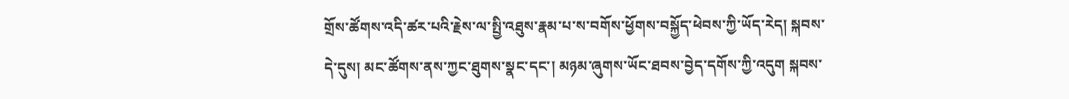གྲོས་ཚོགས་འདི་ཚར་པའི་རྗེས་ལ་སྤྱི་འཐུས་རྣམ་པ་ས་བགོས་ཕྱོགས་བསྐྱོད་ཕེབས་ཀྱི་ཡོད་རེད། སྐབས་དེ་དུས། མང་ཚོགས་ནས་ཀྱང་ཐུགས་སྣང་དང་། མཉམ་ཞུགས་ཡོང་ཐབས་བྱེད་དགོས་ཀྱི་འདུག སྐབས་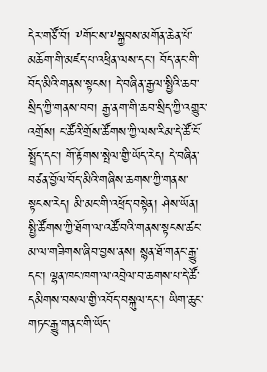དེར་གཙོ་བོ། ༸གོང་ས་༸སྐྱབས་མགོན་ཆེན་པོ་མཆོག་གི་མཛད་པ་འཕྲིན་ལས་དང་། བོད་ནང་གི་བོད་མིའི་གནས་སྟངས། དེ་བཞིན་རྒྱལ་སྤྱིའི་ཆབ་སྲིད་ཀྱི་གནས་བབ། རྒྱ་ནག་གི་ཆབ་སྲིད་ཀྱི་འགྱུར་འགྲོས། ང་ཚོའི་གྲོས་ཚོགས་ཀྱི་ལས་རིམ་དེ་ཚོ་ངོ་སྤྲོད་དང་། གོ་རྟོགས་སྤེལ་གྱི་ཡོད་རེད། དེ་བཞིན་བཙན་བྱོལ་བོད་མིའི་གཞིས་ཆགས་ཀྱི་གནས་སྟངས་རེད། མི་མང་གི་འཕྲོད་བསྟེན། ཤེས་ཡོན། སྤྱི་ཚོགས་ཀྱི་ཐོག་ལ་འཚོ་བའི་གནས་སྟངས་ཚང་མ་ལ་གཟིགས་ཞིབ་བྱས་ནས། སྙན་ཐོ་གནང་རྒྱུ་དང་། ལྷན་ཁང་ཁག་ལ་འབྲེལ་བ་ཆགས་པ་དེ་ཚོ་དམིགས་བསལ་གྱི་འབོད་བསྐུལ་དང་། ཡིག་ཆུང་གཏང་རྒྱུ་གནང་གི་ཡོད་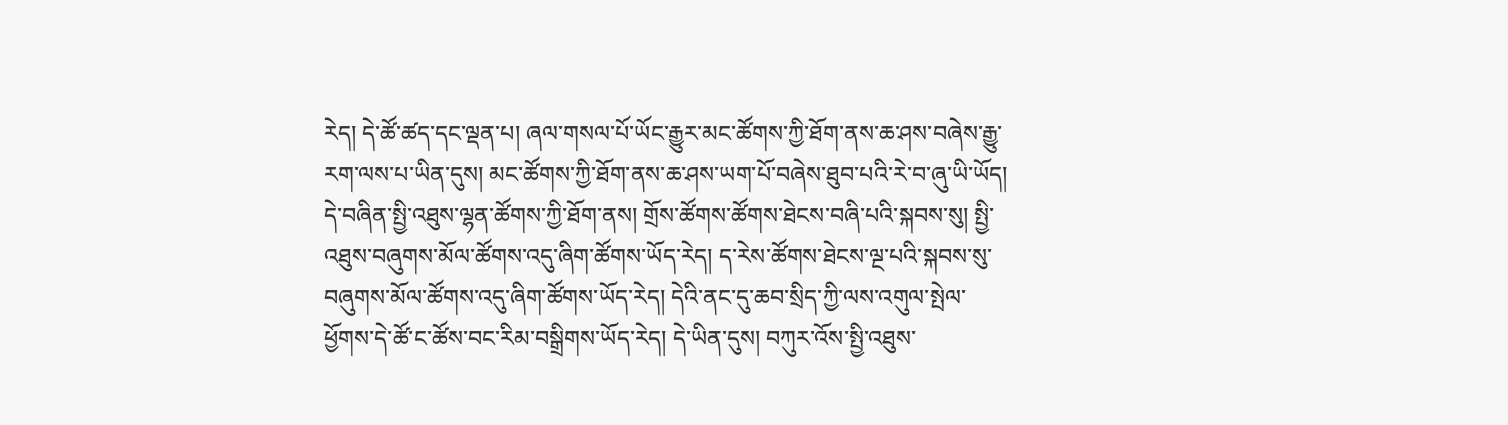རེད། དེ་ཚོ་ཚད་དང་ལྡན་པ། ཞལ་གསལ་པོ་ཡོང་རྒྱུར་མང་ཚོགས་ཀྱི་ཐོག་ནས་ཆ་ཤས་བཞེས་རྒྱུ་རག་ལས་པ་ཡིན་དུས། མང་ཚོགས་ཀྱི་ཐོག་ནས་ཆ་ཤས་ཡག་པོ་བཞེས་ཐུབ་པའི་རེ་བ་ཞུ་ཡི་ཡོད།
དེ་བཞིན་སྤྱི་འཐུས་ལྷན་ཚོགས་ཀྱི་ཐོག་ནས། གྲོས་ཚོགས་ཚོགས་ཐེངས་བཞི་པའི་སྐབས་སུ། སྤྱི་འཐུས་བཞུགས་མོལ་ཚོགས་འདུ་ཞིག་ཚོགས་ཡོད་རེད། ད་རེས་ཚོགས་ཐེངས་ལྔ་པའི་སྐབས་སུ་བཞུགས་མོལ་ཚོགས་འདུ་ཞིག་ཚོགས་ཡོད་རེད། དེའི་ནང་དུ་ཆབ་སྲིད་ཀྱི་ལས་འགུལ་སྤེལ་ཕྱོགས་དེ་ཚོ་ང་ཚོས་བང་རིམ་བསྒྲིགས་ཡོད་རེད། དེ་ཡིན་དུས། བཀུར་འོས་སྤྱི་འཐུས་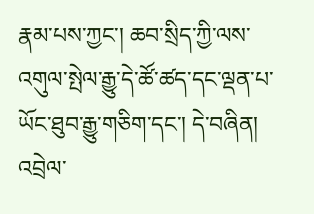རྣམ་པས་ཀྱང་། ཆབ་སྲིད་ཀྱི་ལས་འགུལ་སྤེལ་རྒྱུ་དེ་ཚོ་ཚད་དང་ལྡན་པ་ཡོང་ཐུབ་རྒྱུ་གཅིག་དང་། དེ་བཞིན། འབྲེལ་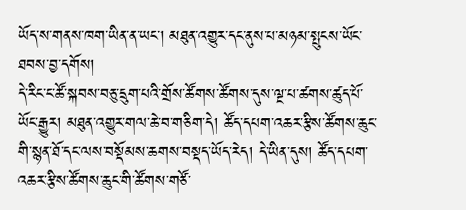ཡོད་ས་གནས་ཁག་ཡིན་ན་ཡང་། མཐུན་འགྱུར་དང་ནུས་པ་མཉམ་སྤུངས་ཡོང་ཐབས་བྱ་དགོས།
དེ་རིང་ང་ཚོ་སྐབས་བཅུ་དྲུག་པའི་གྲོས་ཚོགས་ཚོགས་དུས་ལྔ་པ་ཚགས་ཚུད་པོ་ཡོང་རྒྱུར། མཐུན་འགྱུར་གལ་ཆེ་བ་གཅིག་དེ། ཚོད་དཔག་འཆར་རྩིས་ཚོགས་ཆུང་གི་སྙན་ཐོ་དང་ལས་བསྡོམས་ཆགས་བསྡད་ཡོད་རེད། དེ་ཡིན་དུས། ཚོད་དཔག་འཆར་རྩིས་ཚོགས་ཆུང་གི་ཚོགས་གཙོ་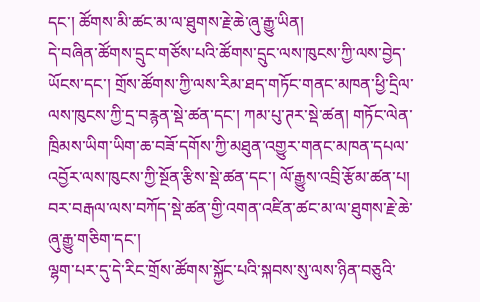དང་། ཚོགས་མི་ཚང་མ་ལ་ཐུགས་རྗེ་ཆེ་ཞུ་རྒྱུ་ཡིན།
དེ་བཞིན་ཚོགས་དྲུང་གཙོས་པའི་ཚོགས་དྲུང་ལས་ཁུངས་ཀྱི་ལས་བྱེད་ཡོངས་དང་། གྲོས་ཚོགས་ཀྱི་ལས་རིམ་ཐད་གཏོང་གནང་མཁན་ཕྱི་དྲིལ་ལས་ཁུངས་ཀྱི་དྲ་བརྙན་སྡེ་ཚན་དང་། ཀམ་པུ་ཊར་སྡེ་ཚན། གཏོང་ལེན་ཁྲིམས་ཡིག་ཡིག་ཆ་བཟོ་དགོས་ཀྱི་མཐུན་འགྱུར་གནང་མཁན་དཔལ་འབྱོར་ལས་ཁུངས་ཀྱི་སྔོན་རྩིས་སྡེ་ཚན་དང་། ལོ་རྒྱུས་འབྲི་རྩོམ་ཚན་པ། བར་བརྒལ་ལས་བཀོད་སྡེ་ཚན་གྱི་འགན་འཛིན་ཚང་མ་ལ་ཐུགས་རྗེ་ཆེ་ཞུ་རྒྱུ་གཅིག་དང་།
ལྷག་པར་དུ་དེ་རིང་གྲོས་ཚོགས་སྐྱོང་པའི་སྐབས་སུ་ལས་ཉིན་བཅུའི་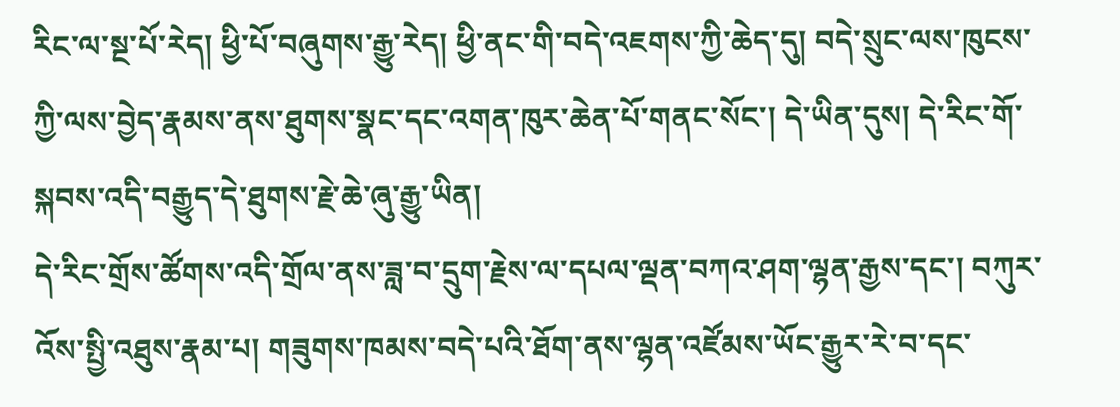རིང་ལ་སྔ་པོ་རེད། ཕྱི་པོ་བཞུགས་རྒྱུ་རེད། ཕྱི་ནང་གི་བདེ་འཇགས་ཀྱི་ཆེད་དུ། བདེ་སྲུང་ལས་ཁུངས་ཀྱི་ལས་བྱེད་རྣམས་ནས་ཐུགས་སྣང་དང་འགན་ཁུར་ཆེན་པོ་གནང་སོང་། དེ་ཡིན་དུས། དེ་རིང་གོ་སྐབས་འདི་བརྒྱུད་དེ་ཐུགས་རྗེ་ཆེ་ཞུ་རྒྱུ་ཡིན།
དེ་རིང་གྲོས་ཚོགས་འདི་གྲོལ་ནས་ཟླ་བ་དྲུག་རྗེས་ལ་དཔལ་ལྡན་བཀའ་ཤག་ལྷན་རྒྱས་དང་། བཀུར་འོས་སྤྱི་འཐུས་རྣམ་པ། གཟུགས་ཁམས་བདེ་པའི་ཐོག་ནས་ལྷན་འཛོམས་ཡོང་རྒྱུར་རེ་བ་དང་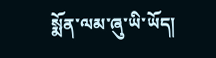སྨོན་ལམ་ཞུ་ཡི་ཡོད།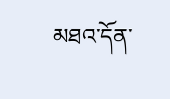མཐའ་དོན་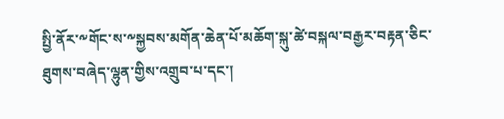སྤྱི་ནོར་༸གོང་ས་༸སྐྱབས་མགོན་ཆེན་པོ་མཆོག་སྐུ་ཚེ་བསྐལ་བརྒྱར་བརྟན་ཅིང་ཐུགས་བཞེད་ལྷུན་གྱིས་འགྲུབ་པ་དང་།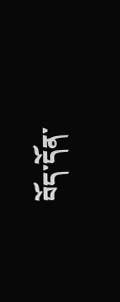བོད་དོན་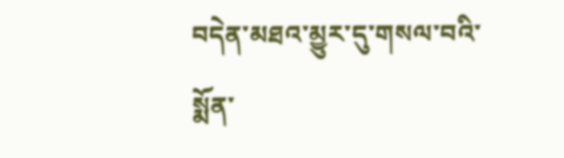བདེན་མཐའ་མྱུར་དུ་གསལ་བའི་སྨོན་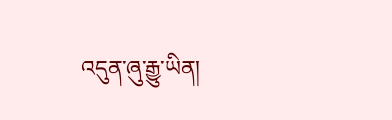འདུན་ཞུ་རྒྱུ་ཡིན།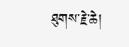ཐུགས་རྗེ་ཆེ།